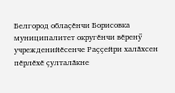Белгород облаҫӗнчи Борисовка муниципалитет округӗнчи вӗренӳ учрежденийӗсенче Раҫҫейри халӑхсен пӗрлӗхӗ ҫулталӑкне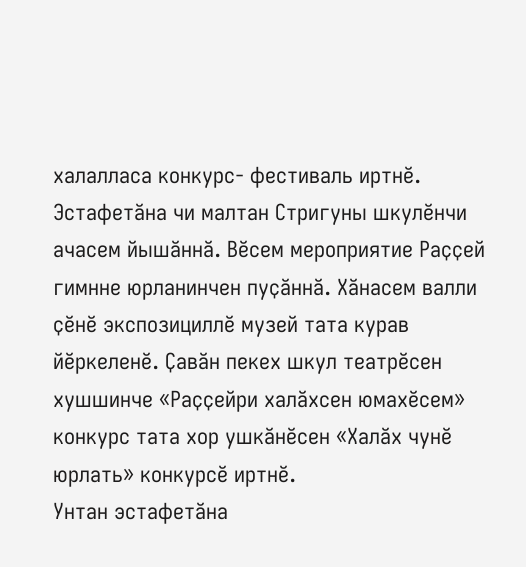халалласа конкурс- фестиваль иртнӗ.
Эстафетӑна чи малтан Стригуны шкулӗнчи ачасем йышӑннӑ. Вӗсем мероприятие Раҫҫей гимнне юрланинчен пуҫӑннӑ. Хӑнасем валли ҫӗнӗ экспозициллӗ музей тата курав йӗркеленӗ. Ҫавӑн пекех шкул театрӗсен хушшинче «Раҫҫейри халӑхсен юмахӗсем» конкурс тата хор ушкӑнӗсен «Халӑх чунӗ юрлать» конкурсӗ иртнӗ.
Унтан эстафетӑна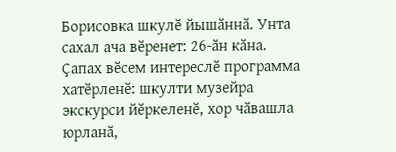Борисовка шкулӗ йышӑннӑ. Унта сахал ача вӗренет: 26-ӑн кӑна. Ҫапах вӗсем интереслӗ программа хатӗрленӗ: шкулти музейра экскурси йӗркеленӗ, хор чӑвашла юрланӑ,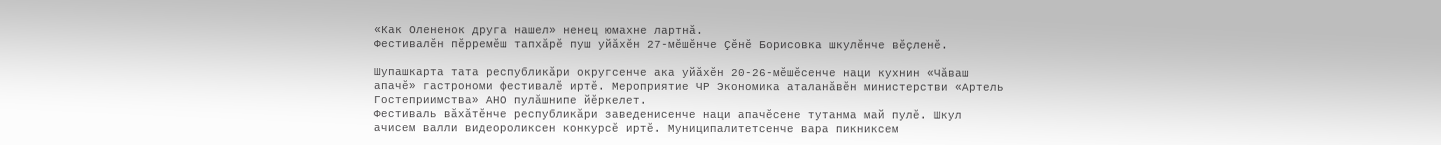«Как Олененок друга нашел» ненец юмахне лартнӑ.
Фестивалӗн пӗрремӗш тапхӑрӗ пуш уйӑхӗн 27-мӗшӗнче Ҫӗнӗ Борисовка шкулӗнче вӗҫленӗ.

Шупашкарта тата республикӑри округсенче ака уйӑхӗн 20-26-мӗшӗсенче наци кухнин «Чӑваш апачӗ» гастрономи фестивалӗ иртӗ. Мероприятие ЧР Экономика аталанӑвӗн министерстви «Артель Гостеприимства» АНО пулӑшнипе йӗркелет.
Фестиваль вӑхӑтӗнче республикӑри заведенисенче наци апачӗсене тутанма май пулӗ. Шкул ачисем валли видеороликсен конкурсӗ иртӗ. Муниципалитетсенче вара пикниксем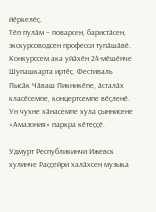йӗркелӗҫ.
Тӗп пулӑм – поварсен, баристӑсен, экскурсоводсен професси тупӑшӑвӗ. Конкурссем ака уйӑхӗн 24-мӗшӗнче Шупашкарта иртӗҫ. Фестиваль Пысӑк Чӑваш Пикникӗпе, ӑсталӑх класӗсемпе, концертсемпе вӗҫленӗ. Ун чухне хӑнасемпе хула ҫыннисене «Амазония» паркра кӗтеҫҫӗ.

Удмурт Республикинчи Ижевск хулинче Раҫҫейри халӑхсен музыка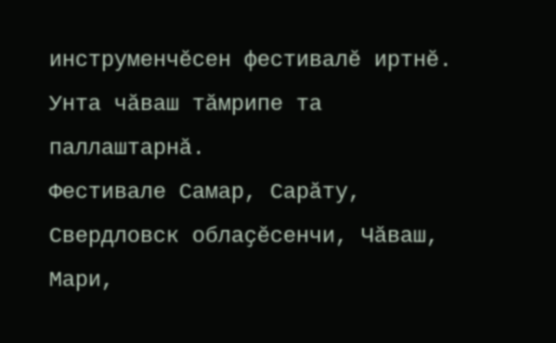инструменчӗсен фестивалӗ иртнӗ. Унта чӑваш тӑмрипе та паллаштарнӑ.
Фестивале Самар, Сарӑту, Свердловск облаҫӗсенчи, Чӑваш, Мари,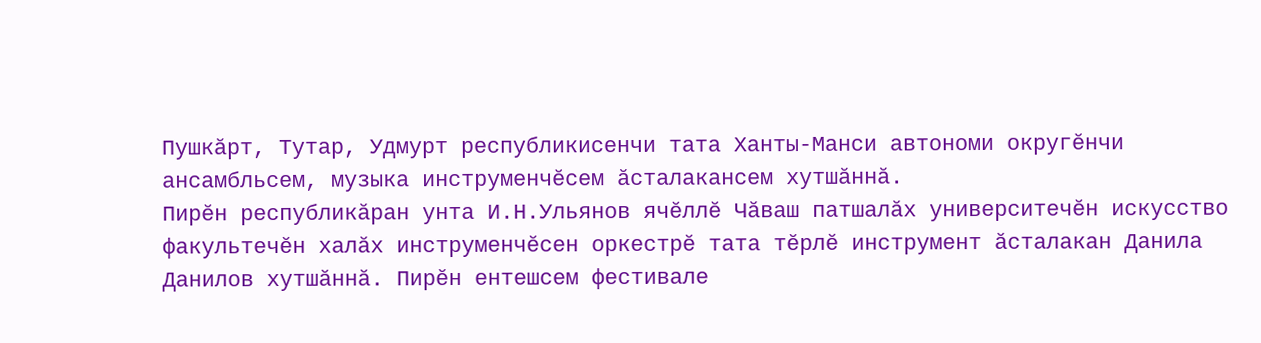Пушкӑрт, Тутар, Удмурт республикисенчи тата Ханты-Манси автономи округӗнчи ансамбльсем, музыка инструменчӗсем ӑсталакансем хутшӑннӑ.
Пирӗн республикӑран унта И.Н.Ульянов ячӗллӗ Чӑваш патшалӑх университечӗн искусство факультечӗн халӑх инструменчӗсен оркестрӗ тата тӗрлӗ инструмент ӑсталакан Данила Данилов хутшӑннӑ. Пирӗн ентешсем фестивале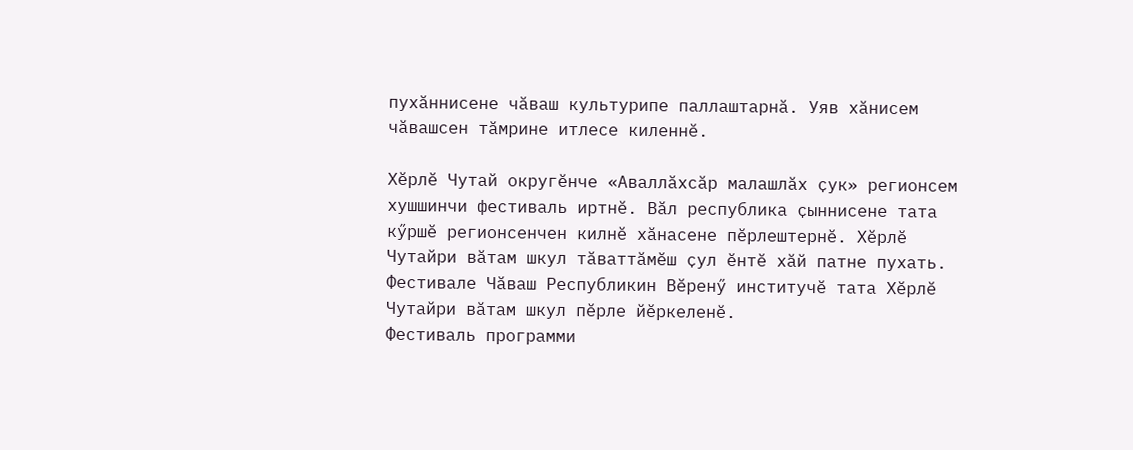пухӑннисене чӑваш культурипе паллаштарнӑ. Уяв хӑнисем чӑвашсен тӑмрине итлесе киленнӗ.

Хӗрлӗ Чутай округӗнче «Аваллӑхсӑр малашлӑх ҫук» регионсем хушшинчи фестиваль иртнӗ. Вӑл республика ҫыннисене тата кӳршӗ регионсенчен килнӗ хӑнасене пӗрлештернӗ. Хӗрлӗ Чутайри вӑтам шкул тӑваттӑмӗш ҫул ӗнтӗ хӑй патне пухать.
Фестивале Чӑваш Республикин Вӗренӳ институчӗ тата Хӗрлӗ Чутайри вӑтам шкул пӗрле йӗркеленӗ.
Фестиваль программи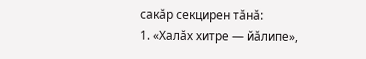сакӑр секцирен тӑнӑ:
1. «Халӑх хитре — йӑлипе»,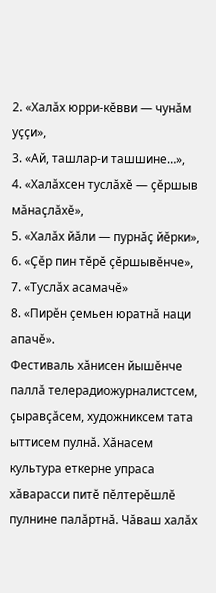2. «Халӑх юрри-кӗвви — чунӑм уҫҫи»,
3. «Ай, ташлар-и ташшине…»,
4. «Халӑхсен туслӑхӗ — ҫӗршыв мӑнаҫлӑхӗ»,
5. «Халӑх йӑли — пурнӑҫ йӗрки»,
6. «Ҫӗр пин тӗрӗ ҫӗршывӗнче»,
7. «Туслӑх асамачӗ»
8. «Пирӗн ҫемьен юратнӑ наци апачӗ».
Фестиваль хӑнисен йышӗнче паллӑ телерадиожурналистсем, ҫыравҫӑсем, художниксем тата ыттисем пулнӑ. Хӑнасем культура еткерне упраса хӑварасси питӗ пӗлтерӗшлӗ пулнине палӑртнӑ. Чӑваш халӑх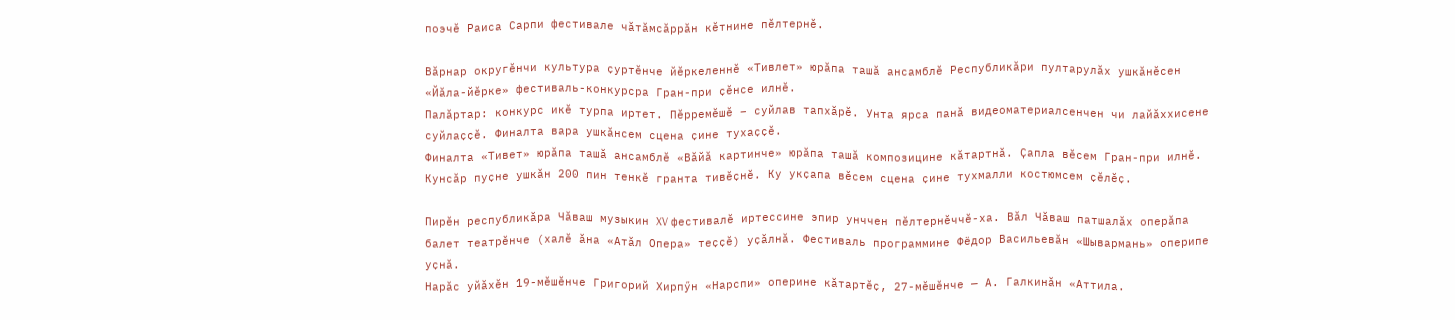поэчӗ Раиса Сарпи фестивале чӑтӑмсӑррӑн кӗтнине пӗлтернӗ.

Вӑрнар округӗнчи культура ҫуртӗнче йӗркеленнӗ «Тивлет» юрӑпа ташӑ ансамблӗ Республикӑри пултарулӑх ушкӑнӗсен «Йӑла-йӗрке» фестиваль-конкурсра Гран-при ҫӗнсе илнӗ.
Палӑртар: конкурс икӗ турпа иртет. Пӗрремӗшӗ – суйлав тапхӑрӗ. Унта ярса панӑ видеоматериалсенчен чи лайӑххисене суйлаҫҫӗ. Финалта вара ушкӑнсем сцена ҫине тухаҫҫӗ.
Финалта «Тивет» юрӑпа ташӑ ансамблӗ «Вӑйӑ картинче» юрӑпа ташӑ композицине кӑтартнӑ. Ҫапла вӗсем Гран-при илнӗ. Кунсӑр пуҫне ушкӑн 200 пин тенкӗ гранта тивӗҫнӗ. Ку укҫапа вӗсем сцена ҫине тухмалли костюмсем ҫӗлӗҫ.

Пирӗн республикӑра Чӑваш музыкин XV фестивалӗ иртессине эпир унччен пӗлтернӗччӗ-ха. Вӑл Чӑваш патшалӑх оперӑпа балет театрӗнче (халӗ ӑна «Атӑл Опера» теҫҫӗ) уҫӑлнӑ. Фестиваль программине Фёдор Васильевӑн «Шывармань» оперипе уҫнӑ.
Нарӑс уйӑхӗн 19-мӗшӗнче Григорий Хирпӳн «Нарспи» оперине кӑтартӗҫ, 27-мӗшӗнче — А. Галкинӑн «Аттила.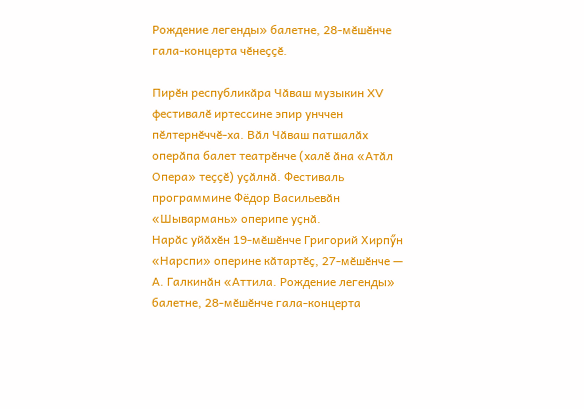Рождение легенды» балетне, 28-мӗшӗнче гала-концерта чӗнеҫҫӗ.

Пирӗн республикӑра Чӑваш музыкин XV фестивалӗ иртессине эпир унччен пӗлтернӗччӗ-ха. Вӑл Чӑваш патшалӑх оперӑпа балет театрӗнче (халӗ ӑна «Атӑл Опера» теҫҫӗ) уҫӑлнӑ. Фестиваль программине Фёдор Васильевӑн «Шывармань» оперипе уҫнӑ.
Нарӑс уйӑхӗн 19-мӗшӗнче Григорий Хирпӳн «Нарспи» оперине кӑтартӗҫ, 27-мӗшӗнче — А. Галкинӑн «Аттила. Рождение легенды» балетне, 28-мӗшӗнче гала-концерта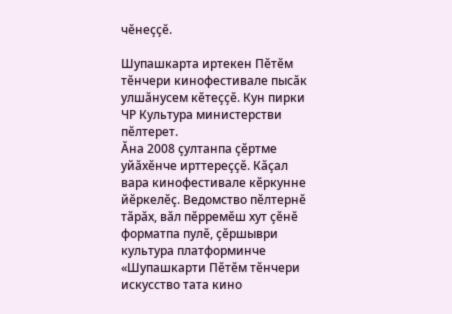чӗнеҫҫӗ.

Шупашкарта иртекен Пӗтӗм тӗнчери кинофестивале пысӑк улшӑнусем кӗтеҫҫӗ. Кун пирки ЧР Культура министерстви пӗлтерет.
Ӑна 2008 ҫултанпа ҫӗртме уйӑхӗнче ирттереҫҫӗ. Кӑҫал вара кинофестивале кӗркунне йӗркелӗҫ. Ведомство пӗлтернӗ тӑрӑх, вӑл пӗрремӗш хут ҫӗнӗ форматпа пулӗ, ҫӗршыври культура платформинче «Шупашкарти Пӗтӗм тӗнчери искусство тата кино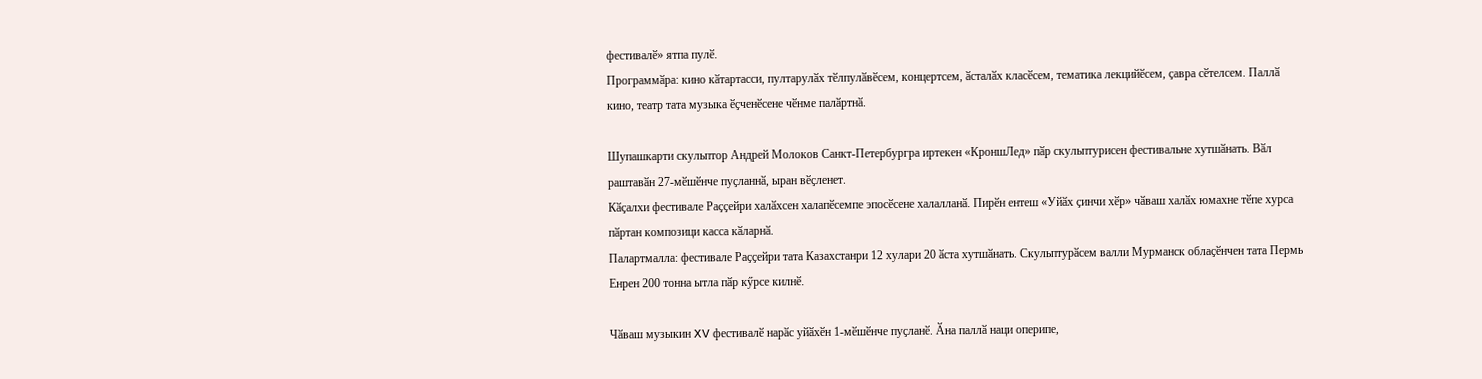фестивалӗ» ятпа пулӗ.
Программӑра: кино кӑтартасси, пултарулӑх тӗлпулӑвӗсем, концертсем, ӑсталӑх класӗсем, тематика лекцийӗсем, ҫавра сӗтелсем. Паллӑ кино, театр тата музыка ӗҫченӗсене чӗнме палӑртнӑ.

Шупашкарти скульптор Андрей Молоков Санкт-Петербургра иртекен «КроншЛед» пӑр скульптурисен фестивальне хутшӑнать. Вӑл раштавӑн 27-мӗшӗнче пуҫланнӑ, ыран вӗҫленет.
Кӑҫалхи фестивале Раҫҫейри халӑхсен халапӗсемпе эпосӗсене халалланӑ. Пирӗн ентеш «Уйӑх ҫинчи хӗр» чӑваш халӑх юмахне тӗпе хурса пӑртан композици касса кӑларнӑ.
Палартмалла: фестивале Раҫҫейри тата Казахстанри 12 хулари 20 ӑста хутшӑнать. Скульптурӑсем валли Мурманск облаҫӗнчен тата Пермь Енрен 200 тонна ытла пӑр кӳрсе килнӗ.

Чӑваш музыкин XV фестивалӗ нарӑс уйӑхӗн 1-мӗшӗнче пуҫланӗ. Ӑна паллӑ наци оперипе,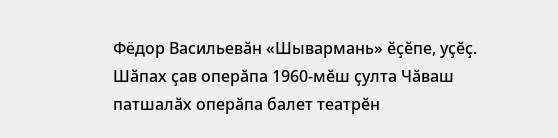Фёдор Васильевӑн «Шывармань» ӗҫӗпе, уҫӗҫ.
Шӑпах ҫав оперӑпа 1960-мӗш ҫулта Чӑваш патшалӑх оперӑпа балет театрӗн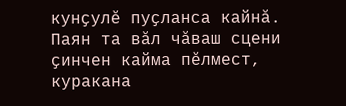кунҫулӗ пуҫланса кайнӑ. Паян та вӑл чӑваш сцени ҫинчен кайма пӗлмест, куракана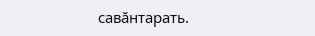савӑнтарать.